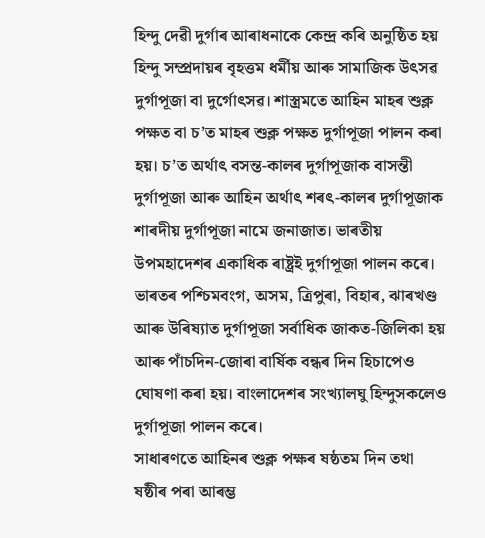হিন্দু দেৱী দুৰ্গাৰ আৰাধনাকে কেন্দ্ৰ কৰি অনুষ্ঠিত হয় হিন্দু সম্প্ৰদায়ৰ বৃহত্তম ধৰ্মীয় আৰু সামাজিক উৎসৱ দুৰ্গাপূজা বা দুৰ্গোৎসৱ। শাস্ত্ৰমতে আহিন মাহৰ শুক্ল পক্ষত বা চ’ত মাহৰ শুক্ল পক্ষত দুৰ্গাপূজা পালন কৰা হয়। চ’ত অৰ্থাৎ বসন্ত-কালৰ দুৰ্গাপূজাক বাসন্তী দুৰ্গাপূজা আৰু আহিন অৰ্থাৎ শৰৎ-কালৰ দুৰ্গাপূজাক শাৰদীয় দুৰ্গাপূজা নামে জনাজাত। ভাৰতীয় উপমহাদেশৰ একাধিক ৰাষ্ট্ৰই দুৰ্গাপূজা পালন কৰে। ভাৰতৰ পশ্চিমবংগ, অসম, ত্ৰিপুৰা, বিহাৰ, ঝাৰখণ্ড আৰু উৰিষ্যাত দুৰ্গাপূজা সৰ্বাধিক জাকত-জিলিকা হয় আৰু পাঁচদিন-জোৰা বাৰ্ষিক বন্ধৰ দিন হিচাপেও ঘোষণা কৰা হয়। বাংলাদেশৰ সংখ্যালঘু হিন্দুসকলেও দুৰ্গাপূজা পালন কৰে।
সাধাৰণতে আহিনৰ শুক্ল পক্ষৰ ষষ্ঠতম দিন তথা ষষ্ঠীৰ পৰা আৰম্ভ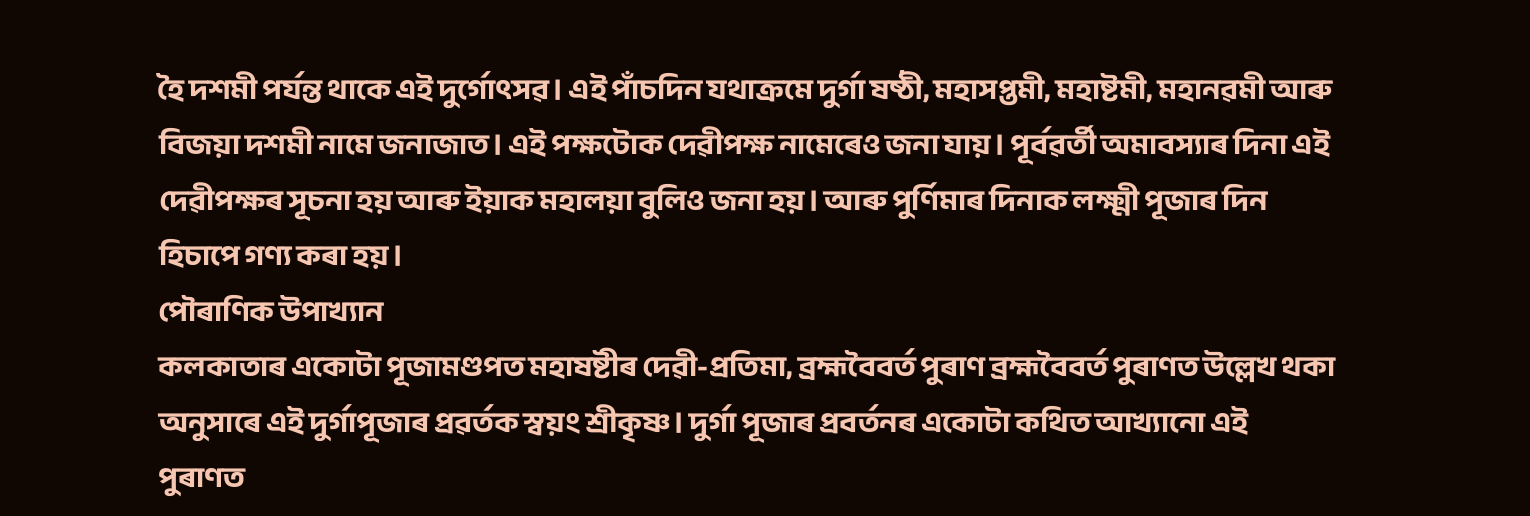হৈ দশমী পৰ্যন্ত থাকে এই দুৰ্গোৎসৱ। এই পাঁচদিন যথাক্ৰমে দুৰ্গা ষষ্ঠী, মহাসপ্তমী, মহাষ্টমী, মহানৱমী আৰু বিজয়া দশমী নামে জনাজাত। এই পক্ষটোক দেৱীপক্ষ নামেৰেও জনা যায়। পূৰ্বৱৰ্তী অমাবস্যাৰ দিনা এই দেৱীপক্ষৰ সূচনা হয় আৰু ইয়াক মহালয়া বুলিও জনা হয়। আৰু পুৰ্ণিমাৰ দিনাক লক্ষ্মী পূজাৰ দিন হিচাপে গণ্য কৰা হয়।
পৌৰাণিক উপাখ্যান
কলকাতাৰ একোটা পূজামণ্ডপত মহাষষ্টীৰ দেৱী-প্ৰতিমা, ব্ৰহ্মবৈবৰ্ত পুৰাণ ব্ৰহ্মবৈবৰ্ত পুৰাণত উল্লেখ থকা অনুসাৰে এই দুৰ্গাপূজাৰ প্ৰৱৰ্তক স্বয়ং শ্ৰীকৃষ্ণ। দুৰ্গা পূজাৰ প্ৰবৰ্তনৰ একোটা কথিত আখ্যানো এই পুৰাণত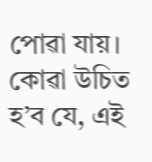পোৱা যায়। কোৱা উচিত হ’ব যে, এই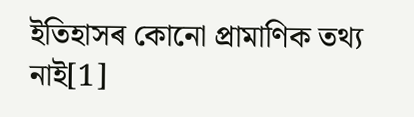ইতিহাসৰ কোনো প্ৰামাণিক তথ্য নাই[1]